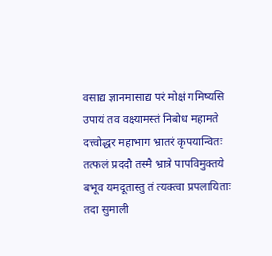वसाद्य ज्ञानमासाद्य परं मोक्षं गमिष्यसि
उपायं तव वक्ष्यामस्तं निबोध महामते
दत्त्वोद्धर महाभाग भ्रातरं कृपयान्वितः
तत्फलं प्रददौ तस्मै भ्रात्रे पापविमुक्तये
बभूव यमदूतास्तु तं त्यक्त्वा प्रपलायिताः
तदा सुमाली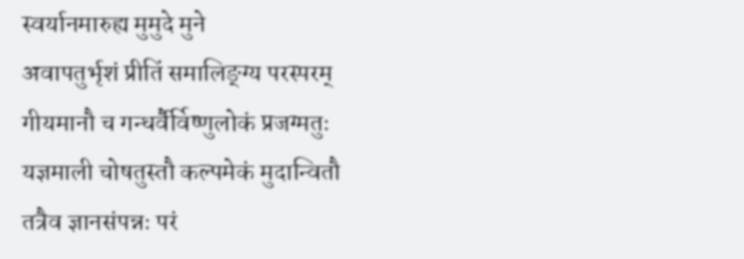स्वर्यानमारुह्य मुमुदे मुने
अवापतुर्भृशं प्रीतिं समालिङ्ग्य परस्परम्
गीयमानौ च गन्धर्वैर्विष्णुलोकं प्रजग्मतुः
यज्ञमाली चोषतुस्तौ कल्पमेकं मुदान्वितौ
तत्रैव ज्ञानसंपन्नः परं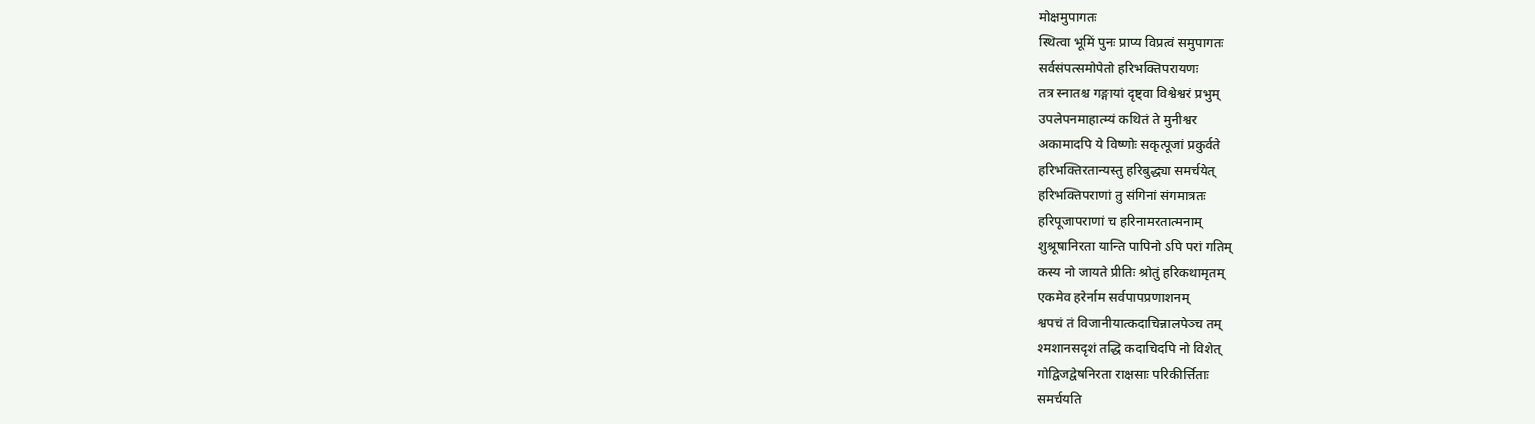मोक्षमुपागतः
स्थित्वा भूमिं पुनः प्राप्य विप्रत्वं समुपागतः
सर्वसंपत्समोपेतो हरिभक्तिपरायणः
तत्र स्नातश्च गङ्गायां दृष्ट्वा विश्वेश्वरं प्रभुम्
उपलेपनमाहात्म्यं कथितं ते मुनीश्वर
अकामादपि ये विष्णोः सकृत्पूजां प्रकुर्वते
हरिभक्तिरतान्यस्तु हरिबुद्ध्या समर्चयेत्
हरिभक्तिपराणां तु संगिनां संगमात्रतः
हरिपूजापराणां च हरिनामरतात्मनाम्
शुश्रूषानिरता यान्ति पापिनो ऽपि परां गतिम्
कस्य नो जायते प्रीतिः श्रोतुं हरिकथामृतम्
एकमेव हरेर्नाम सर्वपापप्रणाशनम्
श्वपचं तं विजानीयात्कदाचिन्नालपेञ्च तम्
श्मशानसदृशं तद्धि कदाचिदपि नो विशेत्
गोद्विजद्वेषनिरता राक्षसाः परिकीर्त्तिताः
समर्चयति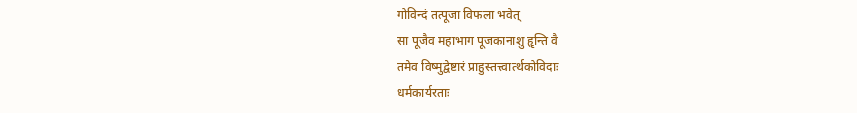गोविन्दं तत्पूजा विफला भवेत्
सा पूजैव महाभाग पूजकानाशु हॄन्ति वै
तमेव विष्मुद्वेष्टारं प्राहुस्तत्त्वार्त्थकोविदाः
धर्मकार्यरताः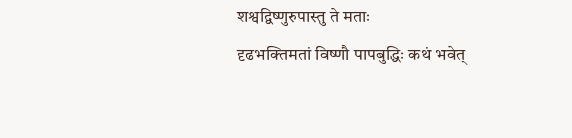शश्वद्विष्णुरुपास्तु ते मताः
दृढभक्तिमतां विष्णौ पापबुद्धिः कथं भवेत्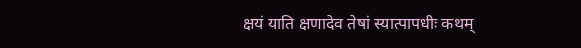क्षयं याति क्षणादेव तेषां स्यात्पापधीः कथम्